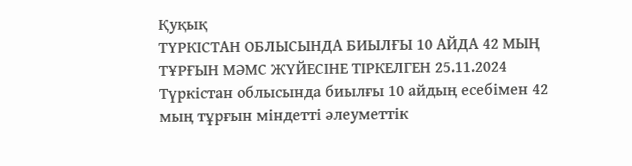Қуқық
ТҮРКІСТАН ОБЛЫСЫНДА БИЫЛҒЫ 10 АЙДА 42 МЫҢ ТҰРҒЫН МӘМС ЖҮЙЕСІНЕ ТІРКЕЛГЕН 25.11.2024
Түркістан облысында биылғы 10 айдың есебімен 42 мың тұрғын міндетті әлеуметтік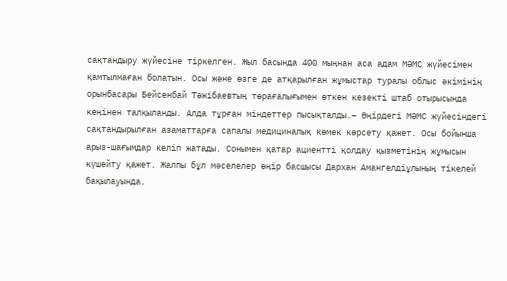сақтандыру жүйесіне тіркелген. Жыл басында 400 мыңнан аса адам МӘМС жүйесімен қамтылмаған болатын. Осы және өзге де атқарылған жұмыстар туралы облыс әкімінің орынбасары Бейсенбай Тәжібаевтың төрағалығымен өткен кезекті штаб отырысында кеңінен талқыланды. Алда тұрған міндеттер пысықталды.– Өңірдегі МӘМС жүйесіндегі сақтандырылған азаматтарға сапалы медициналық көмек көрсету қажет. Осы бойынша арыз-шағымдар келіп жатады. Сонымен қатар ациентті қолдау қызметінің жұмысын күшейту қажет. Жалпы бұл мәселелер өңір басшысы Дархан Амангелдіұлының тікелей бақылауында.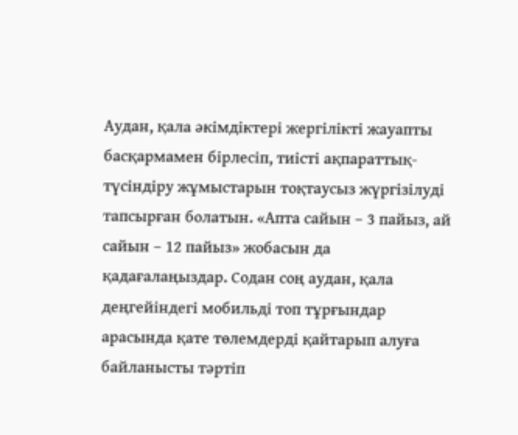Аудан, қала әкімдіктері жергілікті жауапты басқармамен бірлесіп, тиісті ақпараттық-түсіндіру жұмыстарын тоқтаусыз жүргізілуді тапсырған болатын. «Апта сайын – 3 пайыз, ай сайын – 12 пайыз» жобасын да қадағалаңыздар. Содан соң аудан, қала деңгейіндегі мобильді топ тұрғындар арасында қате төлемдерді қайтарып алуға байланысты тәртіп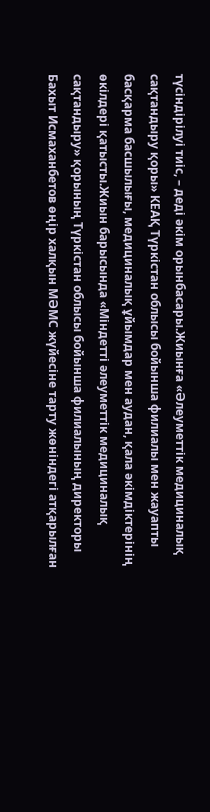түсіндірілуі тиіс, – деді әкім орынбасары.Жиынға «Әлеуметтік медициналық сақтандыру қоры» КЕАҚ Түркістан облысы бойынша филиалы мен жауапты басқарма басшылығы, медициналық ұйымдар мен аудан, қала әкімдіктерінің өкілдері қатысты.Жиын барысында «Міндетті әлеуметтік медициналық сақтандыру» қорының Түркістан облысы бойынша филиалының директоры Бахыт Исмаханбетов өңір халқын МӘМС жүйесіне тарту жөніндегі атқарылған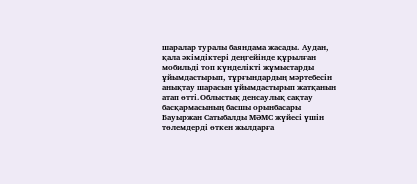шаралар туралы баяндама жасады. Аудан, қала әкімдіктері деңгейінде құрылған мобильді топ күнделікті жұмыстарды ұйымдастырып, тұрғындардың мәртебесін анықтау шарасын ұйымдастырып жатқанын атап өтті.Облыстық денсаулық сақтау басқармасының басшы орынбасары Бауыржан Сатыбалды МӘМС жүйесі үшін төлемдерді өткен жылдарға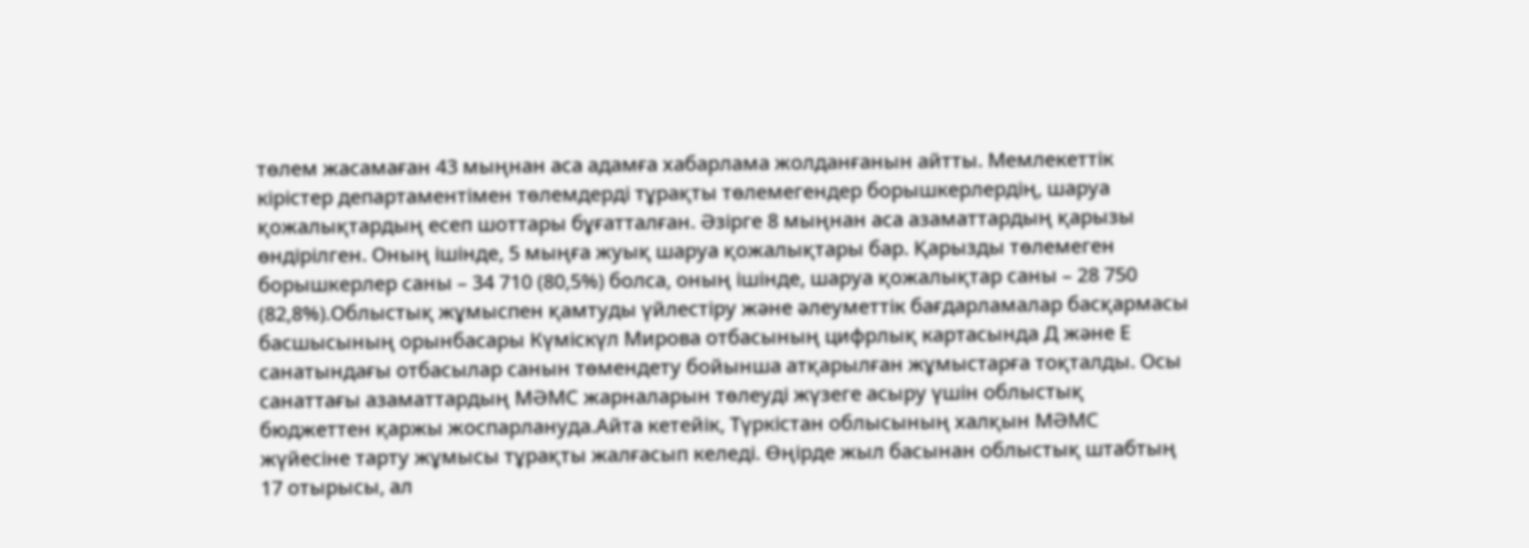төлем жасамаған 43 мыңнан аса адамға хабарлама жолданғанын айтты. Мемлекеттік кірістер департаментімен төлемдерді тұрақты төлемегендер борышкерлердің, шаруа қожалықтардың есеп шоттары бұғатталған. Әзірге 8 мыңнан аса азаматтардың қарызы өндірілген. Оның ішінде, 5 мыңға жуық шаруа қожалықтары бар. Қарызды төлемеген борышкерлер саны – 34 710 (80,5%) болса, оның ішінде, шаруа қожалықтар саны – 28 750 (82,8%).Облыстық жұмыспен қамтуды үйлестіру және әлеуметтік бағдарламалар басқармасы басшысының орынбасары Күміскүл Мирова отбасының цифрлық картасында Д және Е санатындағы отбасылар санын төмендету бойынша атқарылған жұмыстарға тоқталды. Осы санаттағы азаматтардың МӘМС жарналарын төлеуді жүзеге асыру үшін облыстық бюджеттен қаржы жоспарлануда.Айта кетейік, Түркістан облысының халқын МӘМС жүйесіне тарту жұмысы тұрақты жалғасып келеді. Өңірде жыл басынан облыстық штабтың 17 отырысы, ал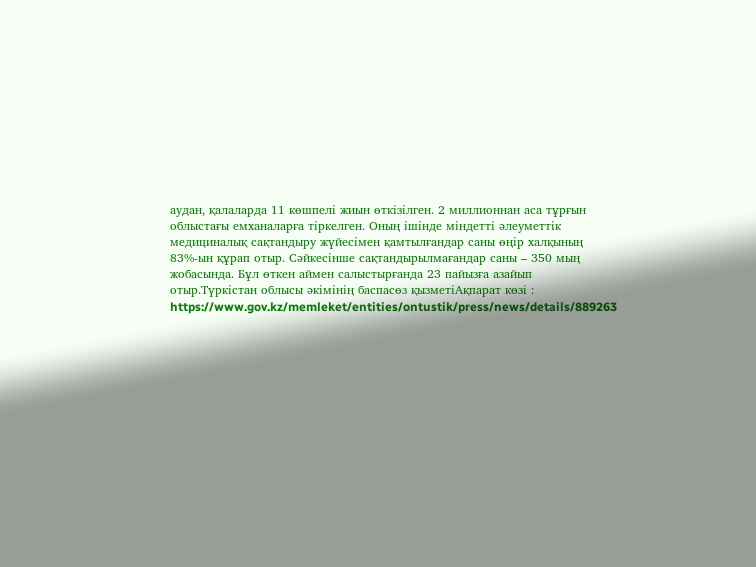аудан, қалаларда 11 көшпелі жиын өткізілген. 2 миллионнан аса тұрғын облыстағы емханаларға тіркелген. Оның ішінде міндетті әлеуметтік медициналық сақтандыру жүйесімен қамтылғандар саны өңір халқының 83%-ын құрап отыр. Сәйкесінше сақтандырылмағандар саны – 350 мың жобасында. Бұл өткен аймен салыстырғанда 23 пайызға азайып отыр.Түркістан облысы әкімінің баспасөз қызметіАқпарат көзі : https://www.gov.kz/memleket/entities/ontustik/press/news/details/889263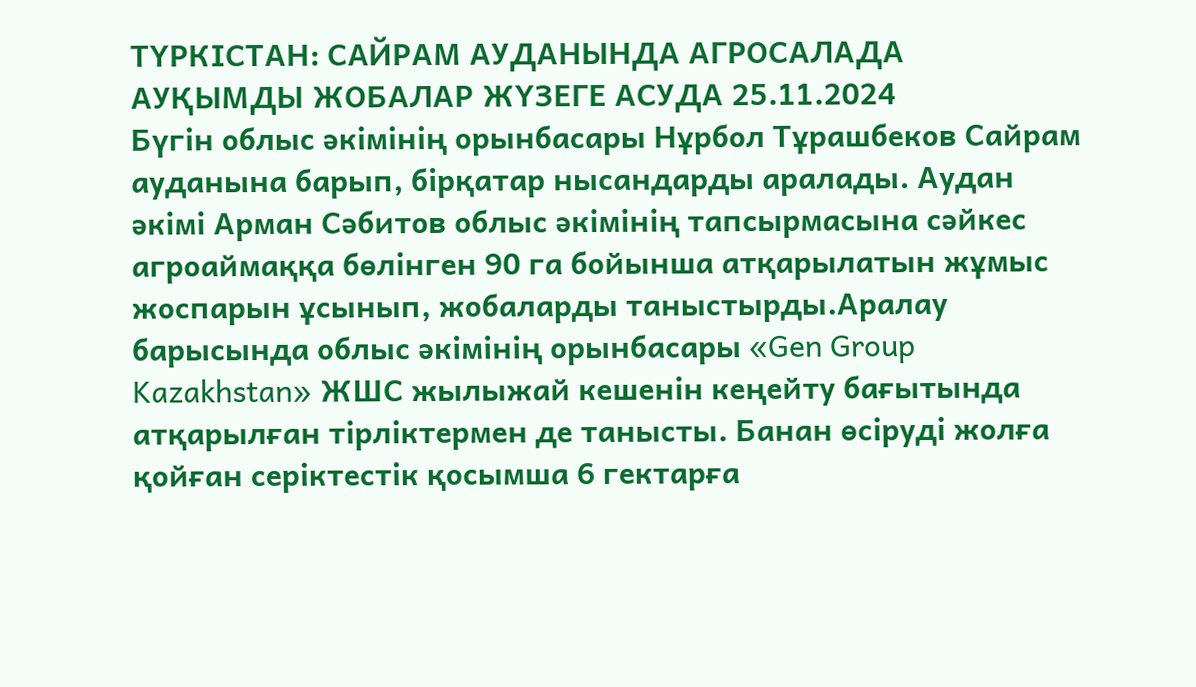ТҮРКІСТАН: САЙРАМ АУДАНЫНДА АГРОСАЛАДА АУҚЫМДЫ ЖОБАЛАР ЖҮЗЕГЕ АСУДА 25.11.2024
Бүгін облыс әкімінің орынбасары Нұрбол Тұрашбеков Сайрам ауданына барып, бірқатар нысандарды аралады. Аудан әкімі Арман Сәбитов облыс әкімінің тапсырмасына сәйкес агроаймаққа бөлінген 90 га бойынша атқарылатын жұмыс жоспарын ұсынып, жобаларды таныстырды.Аралау барысында облыс әкімінің орынбасары «Gen Group Kazakhstan» ЖШС жылыжай кешенін кеңейту бағытында атқарылған тірліктермен де танысты. Банан өсіруді жолға қойған серіктестік қосымша 6 гектарға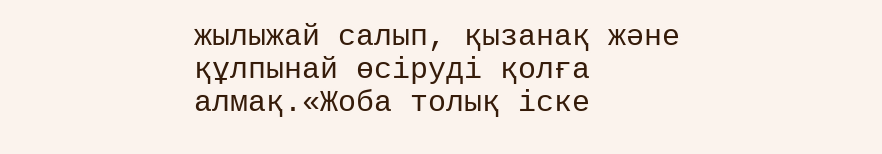жылыжай салып, қызанақ және құлпынай өсіруді қолға алмақ.«Жоба толық іске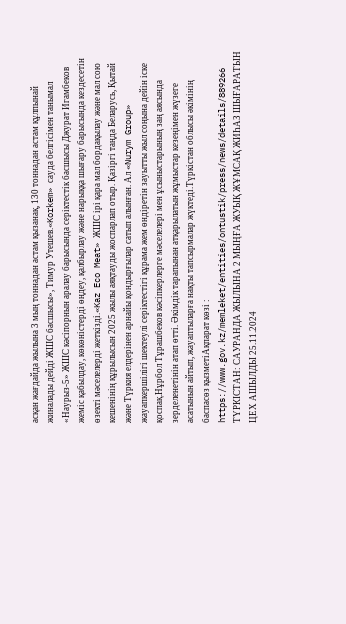асқан жағдайда жылына 3 мың тоннадан астам қызанақ, 130 тоннадан астам құлпынай жиналады дейді ЖШС басшысы», Тимур Утешев.«Korkem» сауда белгісімен танымал «Наурыз-5» ЖШС кәсіпорнын аралау барысында серіктестік басшысы Джурат Игамбеков жеміс қабылдау, көкөністерді өңдеу, қалбырлау және нарыққа шығару барысында кездесетін өзекті мәселелерді жеткізді.«Kaz Eco Meat» ЖШС ірі қара мал бордақылау және мал сою кешенінің құрылысын 2025 жылы аяқтауды жоспарлап отыр. Қазіргі таңда Беларусь, Қытай және Түркия елдерінен арнайы қондырғылар сатып алынған. Ал «Nurym Group» жауапкершілігі шектеулі серіктестігі құрама жем өндіретін зауытты жыл соңына дейін іске қоспақ.Нұрбол Тұрашбеков кәсіпкерлерге мәселелері мен ұсыныстарының заң аясында зерделенетінін атап өтті. Әкімдік тарапынан атқарылатын жұмыстар кезеңімен жүзеге асатынын айтып, жауаптыларға нақты тапсырмалар жүктеді.Түркістан облысы әкімінің баспасөз қызметіАқпарат көзі : https://www.gov.kz/memleket/entities/ontustik/press/news/details/889266
ТҮРКІСТАН: САУРАНДА ЖЫЛЫНА 2 МЫҢҒА ЖУЫҚ ЖҰМСАҚ ЖИҺАЗ ШЫҒАРАТЫН ЦЕХ АШЫЛДЫ 25.11.2024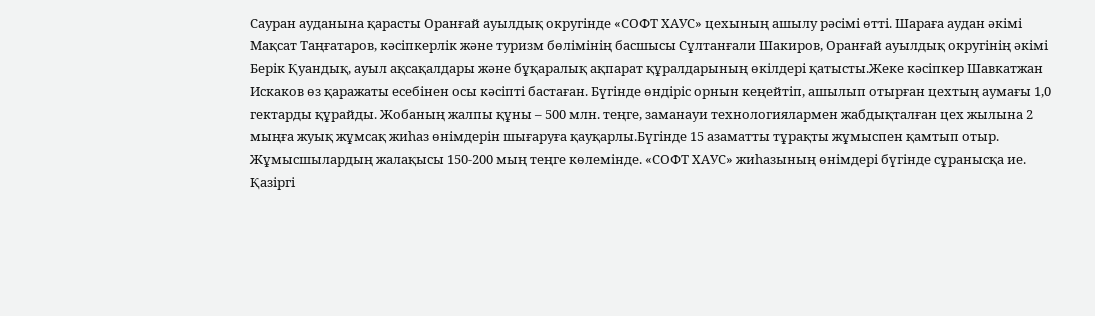Сауран ауданына қарасты Оранғай ауылдық округінде «СОФТ ХАУС» цехының ашылу рәсімі өтті. Шараға аудан әкімі Мақсат Таңғатаров, кәсіпкерлік және туризм бөлімінің басшысы Сұлтанғали Шакиров, Оранғай ауылдық округінің әкімі Берік Қуандық, ауыл ақсақалдары және бұқаралық ақпарат құралдарының өкілдері қатысты.Жеке кәсіпкер Шавкатжан Искаков өз қаражаты есебінен осы кәсіпті бастаған. Бүгінде өндіріс орнын кеңейтіп, ашылып отырған цехтың аумағы 1,0 гектарды құрайды. Жобаның жалпы құны – 500 млн. теңге, заманауи технологиялармен жабдықталған цех жылына 2 мыңға жуық жұмсақ жиһаз өнімдерін шығаруға қауқарлы.Бүгінде 15 азаматты тұрақты жұмыспен қамтып отыр. Жұмысшылардың жалақысы 150-200 мың теңге көлемінде. «СОФТ ХАУС» жиһазының өнімдері бүгінде сұранысқа ие. Қазіргі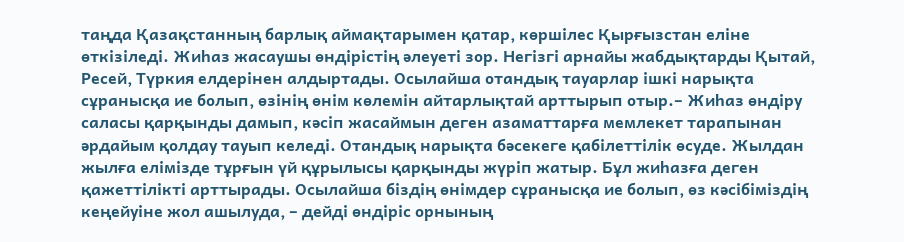таңда Қазақстанның барлық аймақтарымен қатар, көршілес Қырғызстан еліне өткізіледі. Жиһаз жасаушы өндірістің әлеуеті зор. Негізгі арнайы жабдықтарды Қытай, Ресей, Түркия елдерінен алдыртады. Осылайша отандық тауарлар ішкі нарықта сұранысқа ие болып, өзінің өнім көлемін айтарлықтай арттырып отыр.– Жиһаз өндіру саласы қарқынды дамып, кәсіп жасаймын деген азаматтарға мемлекет тарапынан әрдайым қолдау тауып келеді. Отандық нарықта бәсекеге қабілеттілік өсуде. Жылдан жылға елімізде тұрғын үй құрылысы қарқынды жүріп жатыр. Бұл жиһазға деген қажеттілікті арттырады. Осылайша біздің өнімдер сұранысқа ие болып, өз кәсібіміздің кеңейуіне жол ашылуда, – дейді өндіріс орнының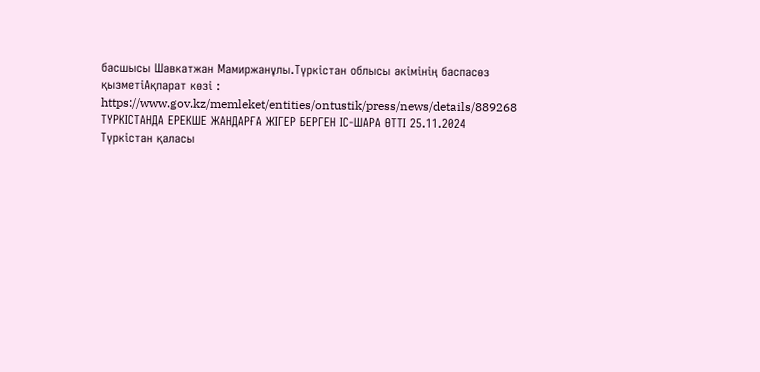басшысы Шавкатжан Мамиржанұлы.Түркістан облысы әкімінің баспасөз қызметіАқпарат көзі : https://www.gov.kz/memleket/entities/ontustik/press/news/details/889268
ТҮРКІСТАНДА ЕРЕКШЕ ЖАНДАРҒА ЖІГЕР БЕРГЕН ІС-ШАРА ӨТТІ 25.11.2024
Түркістан қаласы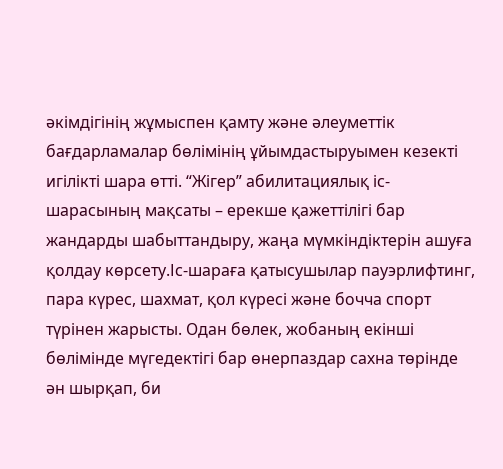әкімдігінің жұмыспен қамту және әлеуметтік бағдарламалар бөлімінің ұйымдастыруымен кезекті игілікті шара өтті. “Жігер” абилитациялық іс-шарасының мақсаты – ерекше қажеттілігі бар жандарды шабыттандыру, жаңа мүмкіндіктерін ашуға қолдау көрсету.Іс-шараға қатысушылар пауэрлифтинг, пара күрес, шахмат, қол күресі және бочча спорт түрінен жарысты. Одан бөлек, жобаның екінші бөлімінде мүгедектігі бар өнерпаздар сахна төрінде ән шырқап, би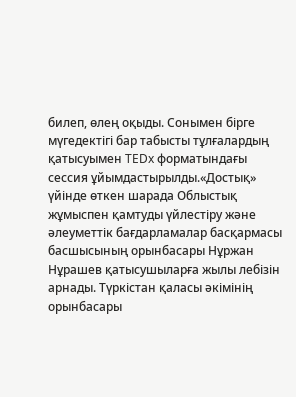билеп, өлең оқыды. Сонымен бірге мүгедектігі бар табысты тұлғалардың қатысуымен TEDx форматындағы сессия ұйымдастырылды.«Достық» үйінде өткен шарада Облыстық жұмыспен қамтуды үйлестіру және әлеуметтік бағдарламалар басқармасы басшысының орынбасары Нұржан Нұрашев қатысушыларға жылы лебізін арнады. Түркістан қаласы әкімінің орынбасары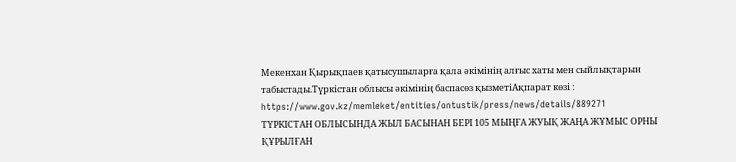Мекенхан Қырықпаев қатысушыларға қала әкімінің алғыс хаты мен сыйлықтарын табыстады.Түркістан облысы әкімінің баспасөз қызметіАқпарат көзі : https://www.gov.kz/memleket/entities/ontustik/press/news/details/889271
ТҮРКІСТАН ОБЛЫСЫНДА ЖЫЛ БАСЫНАН БЕРІ 105 МЫҢҒА ЖУЫҚ ЖАҢА ЖҰМЫС ОРНЫ ҚҰРЫЛҒАН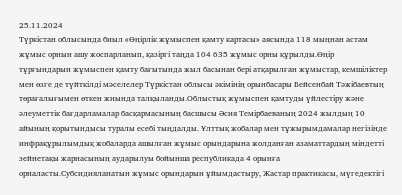25.11.2024
Түркістан облысында биыл «Өңірлік жұмыспен қамту картасы» аясында 118 мыңнан астам жұмыс орнын ашу жоспарланып, қазіргі таңда 104 635 жұмыс орны құрылды.Өңір тұрғындарын жұмыспен қамту бағытында жыл басынан бері атқарылған жұмыстар, кемшіліктер мен өзге де түйткілді мәселелер Түркістан облысы әкімінің орынбасары Бейсенбай Тәжібаевтың төрағалығымен өткен жиында талқыланды.Облыстық жұмыспен қамтуды үйлестіру және әлеуметтік бағдарламалар басқармасының басшысы Әсия Темірбаеваның 2024 жылдың 10 айының қорытындысы туралы есебі тыңдалды. Ұлттық жобалар мен тұжырымдамалар негізінде инфрақұрылымдық жобаларда ашылған жұмыс орындарына жолданған азаматтардың міндетті зейнетақы жарнасының аударылуы бойынша республикада 4 орынға орналасты.Субсидияланатын жұмыс орындарын ұйымдастыру, Жастар практикасы, мүгедектігі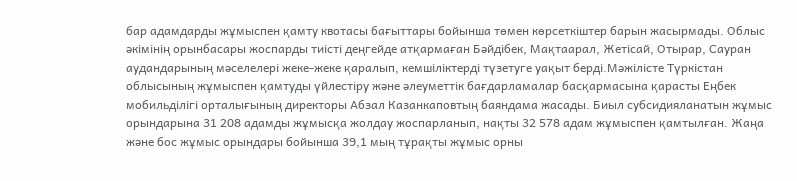бар адамдарды жұмыспен қамту квотасы бағыттары бойынша төмен көрсеткіштер барын жасырмады. Облыс әкімінің орынбасары жоспарды тиісті деңгейде атқармаған Бәйдібек, Мақтаарал, Жетісай, Отырар, Сауран аудандарының мәселелері жеке-жеке қаралып, кемшіліктерді түзетуге уақыт берді.Мәжілісте Түркістан облысының жұмыспен қамтуды үйлестіру және әлеуметтік бағдарламалар басқармасына қарасты Еңбек мобильділігі орталығының директоры Абзал Казанкаповтың баяндама жасады. Биыл субсидияланатын жұмыс орындарына 31 208 адамды жұмысқа жолдау жоспарланып, нақты 32 578 адам жұмыспен қамтылған. Жаңа және бос жұмыс орындары бойынша 39,1 мың тұрақты жұмыс орны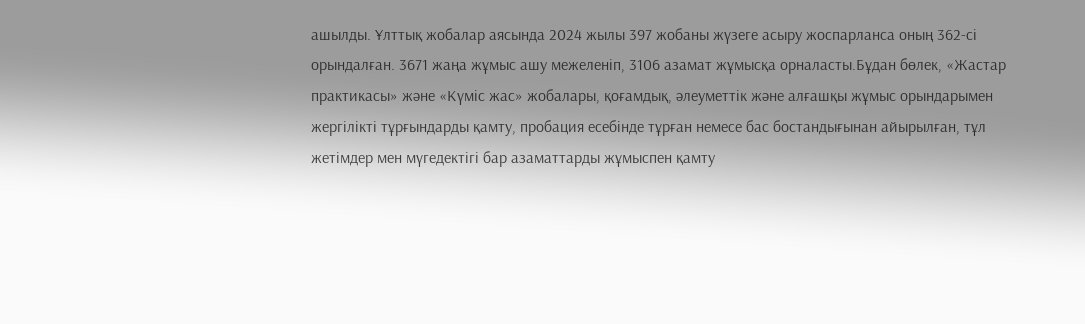ашылды. Ұлттық жобалар аясында 2024 жылы 397 жобаны жүзеге асыру жоспарланса оның 362-сі орындалған. 3671 жаңа жұмыс ашу межеленіп, 3106 азамат жұмысқа орналасты.Бұдан бөлек, «Жастар практикасы» және «Күміс жас» жобалары, қоғамдық, әлеуметтік және алғашқы жұмыс орындарымен жергілікті тұрғындарды қамту, пробация есебінде тұрған немесе бас бостандығынан айырылған, тұл жетімдер мен мүгедектігі бар азаматтарды жұмыспен қамту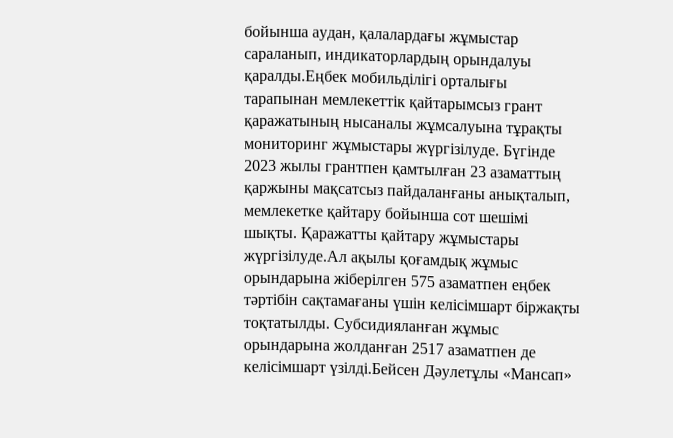бойынша аудан, қалалардағы жұмыстар сараланып, индикаторлардың орындалуы қаралды.Еңбек мобильділігі орталығы тарапынан мемлекеттік қайтарымсыз грант қаражатының нысаналы жұмсалуына тұрақты мониторинг жұмыстары жүргізілуде. Бүгінде 2023 жылы грантпен қамтылған 23 азаматтың қаржыны мақсатсыз пайдаланғаны анықталып, мемлекетке қайтару бойынша сот шешімі шықты. Қаражатты қайтару жұмыстары жүргізілуде.Ал ақылы қоғамдық жұмыс орындарына жіберілген 575 азаматпен еңбек тәртібін сақтамағаны үшін келісімшарт біржақты тоқтатылды. Субсидияланған жұмыс орындарына жолданған 2517 азаматпен де келісімшарт үзілді.Бейсен Дәулетұлы «Мансап»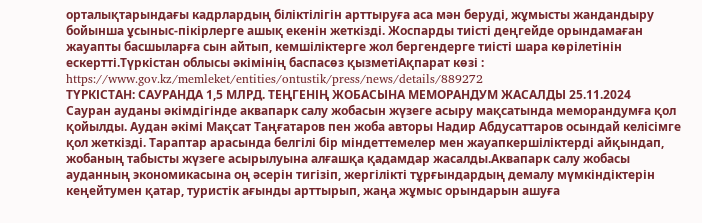орталықтарындағы кадрлардың біліктілігін арттыруға аса мән беруді, жұмысты жандандыру бойынша ұсыныс-пікірлерге ашық екенін жеткізді. Жоспарды тиісті деңгейде орындамаған жауапты басшыларға сын айтып, кемшіліктерге жол бергендерге тиісті шара көрілетінін ескертті.Түркістан облысы әкімінің баспасөз қызметіАқпарат көзі : https://www.gov.kz/memleket/entities/ontustik/press/news/details/889272
ТҮРКІСТАН: САУРАНДА 1,5 МЛРД. ТЕҢГЕНІҢ ЖОБАСЫНА МЕМОРАНДУМ ЖАСАЛДЫ 25.11.2024
Сауран ауданы әкімдігінде аквапарк салу жобасын жүзеге асыру мақсатында меморандумға қол қойылды. Аудан әкімі Мақсат Таңғатаров пен жоба авторы Надир Абдусаттаров осындай келісімге қол жеткізді. Тараптар арасында белгілі бір міндеттемелер мен жауапкершіліктерді айқындап, жобаның табысты жүзеге асырылуына алғашқа қадамдар жасалды.Аквапарк салу жобасы ауданның экономикасына оң әсерін тигізіп, жергілікті тұрғындардың демалу мүмкіндіктерін кеңейтумен қатар, туристік ағынды арттырып, жаңа жұмыс орындарын ашуға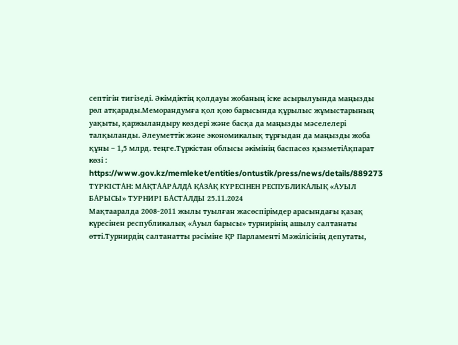септігін тигізеді. Әкімдіктің қолдауы жобаның іске асырылуында маңызды рөл атқарады.Меморандумға қол қою барысында құрылыс жұмыстарының уақыты, қаржыландыру көздері және басқа да маңызды мәселелері талқыланды. Әлеуметтік және экономикалық тұрғыдан да маңызды жоба құны – 1,5 млрд. теңге.Түркістан облысы әкімінің баспасөз қызметіАқпарат көзі : https://www.gov.kz/memleket/entities/ontustik/press/news/details/889273
ТҮРКІСТАН: МАҚТААРАЛДА ҚАЗАҚ КҮРЕСІНЕН РЕСПУБЛИКАЛЫҚ «АУЫЛ БАРЫСЫ» ТУРНИРІ БАСТАЛДЫ 25.11.2024
Мақтааралда 2008-2011 жылы туылған жасөспірімдер арасындағы қазақ күресінен республикалық «Ауыл барысы» турнирінің ашылу салтанаты өтті.Турнирдің салтанатты рәсіміне ҚР Парламенті Мәжілісінің депутаты,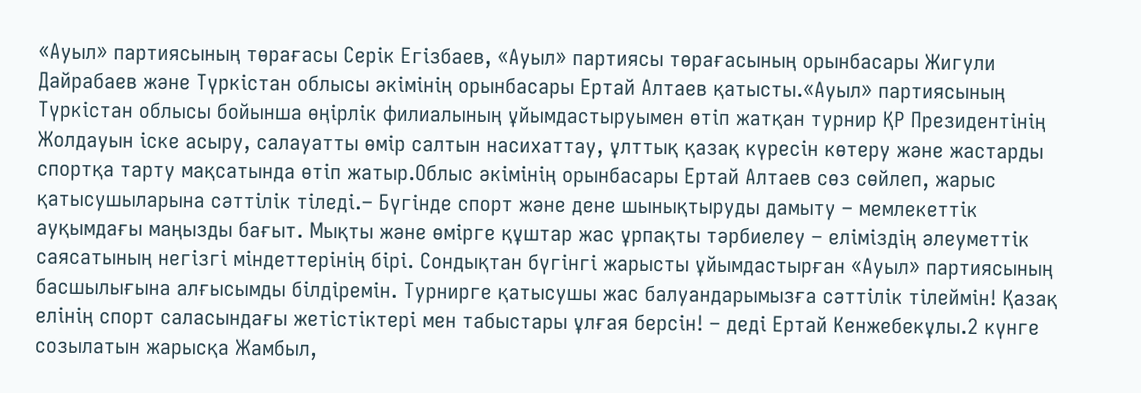«Ауыл» партиясының төрағасы Серік Егізбаев, «Ауыл» партиясы төрағасының орынбасары Жигули Дайрабаев және Түркістан облысы әкімінің орынбасары Ертай Алтаев қатысты.«Ауыл» партиясының Түркістан облысы бойынша өңірлік филиалының ұйымдастыруымен өтіп жатқан турнир ҚР Президентінің Жолдауын іске асыру, салауатты өмір салтын насихаттау, ұлттық қазақ күресін көтеру және жастарды спортқа тарту мақсатында өтіп жатыр.Облыс әкімінің орынбасары Ертай Алтаев сөз сөйлеп, жарыс қатысушыларына сәттілік тіледі.– Бүгінде спорт және дене шынықтыруды дамыту – мемлекеттік ауқымдағы маңызды бағыт. Мықты және өмірге құштар жас ұрпақты тәрбиелеу – еліміздің әлеуметтік саясатының негізгі міндеттерінің бірі. Сондықтан бүгінгі жарысты ұйымдастырған «Ауыл» партиясының басшылығына алғысымды білдіремін. Турнирге қатысушы жас балуандарымызға сәттілік тілеймін! Қазақ елінің спорт саласындағы жетістіктері мен табыстары ұлғая берсін! – деді Ертай Кенжебекұлы.2 күнге созылатын жарысқа Жамбыл,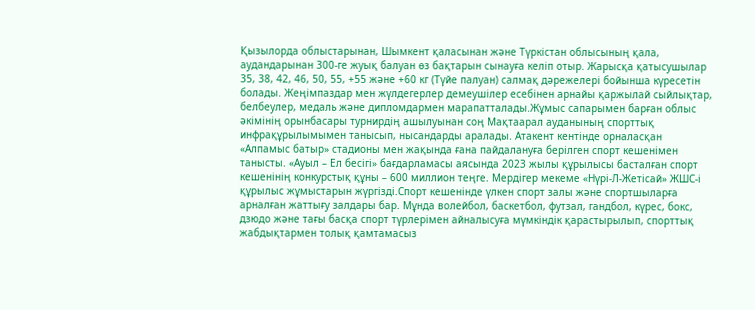Қызылорда облыстарынан, Шымкент қаласынан және Түркістан облысының қала, аудандарынан 300-ге жуық балуан өз бақтарын сынауға келіп отыр. Жарысқа қатысушылар 35, 38, 42, 46, 50, 55, +55 және +60 кг (Түйе палуан) салмақ дәрежелері бойынша күресетін болады. Жеңімпаздар мен жүлдегерлер демеушілер есебінен арнайы қаржылай сыйлықтар, белбеулер, медаль және дипломдармен марапатталады.Жұмыс сапарымен барған облыс әкімінің орынбасары турнирдің ашылуынан соң Мақтаарал ауданының спорттық инфрақұрылымымен танысып, нысандарды аралады. Атакент кентінде орналасқан «Алпамыс батыр» стадионы мен жақында ғана пайдалануға берілген спорт кешенімен танысты. «Ауыл – Ел бесігі» бағдарламасы аясында 2023 жылы құрылысы басталған спорт кешенінің конкурстық құны – 600 миллион теңге. Мердігер мекеме «Нүрі-Л-Жетісай» ЖШС-і құрылыс жұмыстарын жүргізді.Спорт кешенінде үлкен спорт залы және спортшыларға арналған жаттығу залдары бар. Мұнда волейбол, баскетбол, футзал, гандбол, күрес, бокс, дзюдо және тағы басқа спорт түрлерімен айналысуға мүмкіндік қарастырылып, спорттық жабдықтармен толық қамтамасыз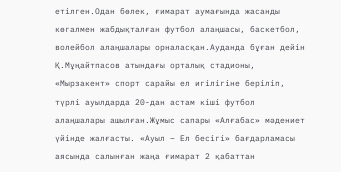етілген.Одан бөлек, ғимарат аумағында жасанды көгалмен жабдықталған футбол алаңшасы, баскетбол, волейбол алаңшалары орналасқан.Ауданда бұған дейін Қ.Мұңайтпасов атындағы орталық стадионы, «Мырзакент» спорт сарайы ел игілігіне беріліп, түрлі ауылдарда 20-дан астам кіші футбол алаңшалары ашылған.Жұмыс сапары «Алғабас» мәдениет үйінде жалғасты. «Ауыл – Ел бесігі» бағдарламасы аясында салынған жаңа ғимарат 2 қабаттан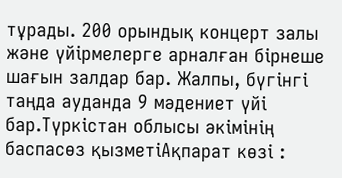тұрады. 200 орындық концерт залы және үйірмелерге арналған бірнеше шағын залдар бар. Жалпы, бүгінгі таңда ауданда 9 мәдениет үйі бар.Түркістан облысы әкімінің баспасөз қызметіАқпарат көзі :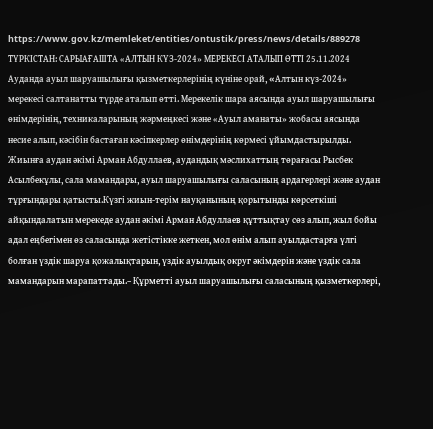https://www.gov.kz/memleket/entities/ontustik/press/news/details/889278
ТҮРКІСТАН: САРЫАҒАШТА «АЛТЫН КҮЗ-2024» МЕРЕКЕСІ АТАЛЫП ӨТТІ 25.11.2024
Ауданда ауыл шаруашылығы қызметкерлерінің күніне орай, «Aлтын күз-2024» мерекесі салтанатты түрде аталып өтті. Мерекелік шара аясында ауыл шаруашылығы өнімдерінің, техникаларының жәрмеңкесі және «Ауыл аманаты» жобасы аясында несие алып, кәсібін бастаған кәсіпкерлер өнімдерінің көрмесі ұйымдастырылды. Жиынға аудан әкімі Арман Абдуллаев, аудандық мәслихаттың төрағасы Рысбек Асылбекұлы, сала мамандары, ауыл шаруашылығы саласының ардагерлері және аудан тұрғындары қатысты.Күзгі жиын-терім науқанының қорытынды көрсеткіші айқындалатын мерекеде аудан әкімі Арман Абдуллаев құттықтау сөз алып, жыл бойы адал еңбегімен өз саласында жетістікке жеткен, мол өнім алып ауылдастарға үлгі болған үздік шаруа қожалықтарын, үздік ауылдық округ әкімдерін және үздік сала мамандарын марапаттады.– Құрметті ауыл шаруашылығы саласының қызметкерлері,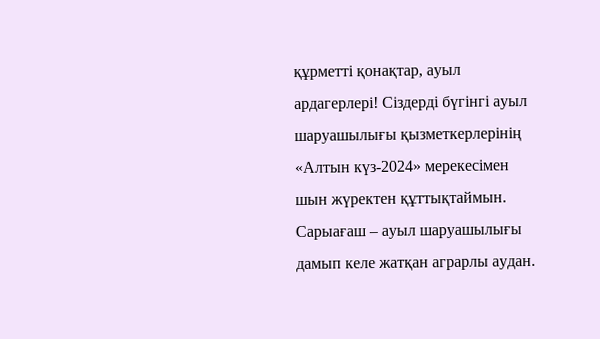құрметті қонақтар, ауыл ардагерлері! Сіздерді бүгінгі ауыл шаруашылығы қызметкерлерінің «Алтын күз-2024» мерекесімен шын жүректен құттықтаймын. Сарыағаш – ауыл шаруашылығы дамып келе жатқан аграрлы аудан.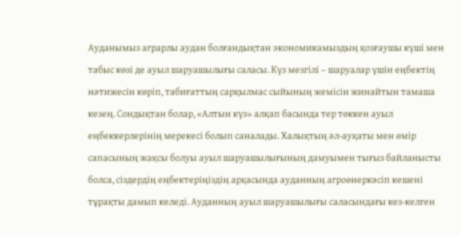Ауданымыз аграрлы аудан болғандықтан экономикамыздың қозғаушы күші мен табыс көзі де ауыл шаруашылығы саласы. Күз мезгілі – шаруалар үшін еңбектің нәтижесін көріп, табиғаттың сарқылмас сыйының жемісін жинайтын тамаша кезең. Сондықтан болар, «Алтын күз» алқап басында тер төккен ауыл еңбеккерлерінің мерекесі болып саналады. Халықтың әл-ауқаты мен өмір сапасының жақсы болуы ауыл шаруашылығының дамуымен тығыз байланысты болса, сіздердің еңбектеріңіздің арқасында ауданның агроөнеркәсіп кешені тұрақты дамып келеді. Ауданның ауыл шаруашылығы саласындағы кез-келген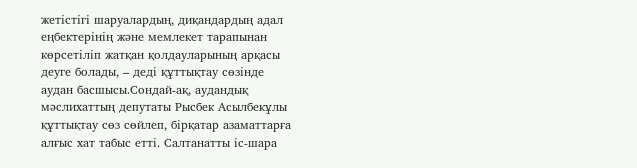жетістігі шаруалардың, диқандардың адал еңбектерінің және мемлекет тарапынан көрсетіліп жатқан қолдауларының арқасы деуге болады, – деді құттықтау сөзінде аудан басшысы.Сондай-ақ, аудандық мәслихаттың депутаты Рысбек Асылбекұлы құттықтау сөз сөйлеп, бірқатар азаматтарға алғыс хат табыс етті. Салтанатты іс-шара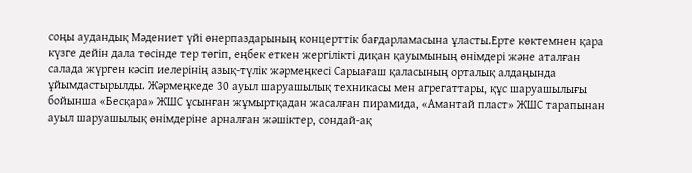соңы аудандық Мәдениет үйі өнерпаздарының концерттік бағдарламасына ұласты.Ерте көктемнен қара күзге дейін дала төсінде тер төгіп, еңбек еткен жергілікті диқан қауымының өнімдері және аталған салада жүрген кәсіп иелерінің азық-түлік жәрмеңкесі Сарыағаш қаласының орталық алдаңында ұйымдастырылды. Жәрмеңкеде 30 ауыл шаруашылық техникасы мен агрегаттары, құс шаруашылығы бойынша «Бесқара» ЖШС ұсынған жұмыртқадан жасалған пирамида, «Амантай пласт» ЖШС тарапынан ауыл шаруашылық өнімдеріне арналған жәшіктер, сондай-ақ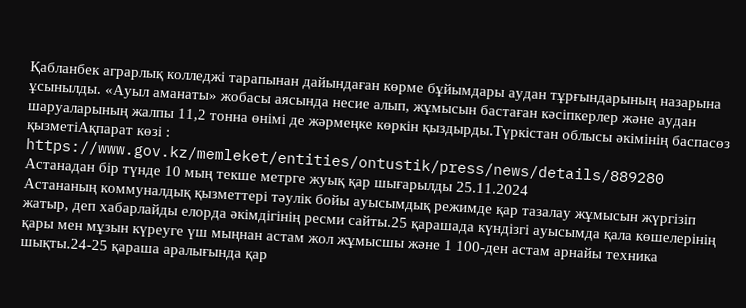Қабланбек аграрлық колледжі тарапынан дайындаған көрме бұйымдары аудан тұрғындарының назарына ұсынылды. «Ауыл аманаты» жобасы аясында несие алып, жұмысын бастаған кәсіпкерлер және аудан шаруаларының жалпы 11,2 тонна өнімі де жәрмеңке көркін қыздырды.Түркістан облысы әкімінің баспасөз қызметіАқпарат көзі : https://www.gov.kz/memleket/entities/ontustik/press/news/details/889280
Астанадан бір түнде 10 мың текше метрге жуық қар шығарылды 25.11.2024
Астананың коммуналдық қызметтері тәулік бойы ауысымдық режимде қар тазалау жұмысын жүргізіп жатыр, деп хабарлайды елорда әкімдігінің ресми сайты.25 қарашада күндізгі ауысымда қала көшелерінің қары мен мұзын күреуге үш мыңнан астам жол жұмысшы және 1 100-ден астам арнайы техника шықты.24-25 қараша аралығында қар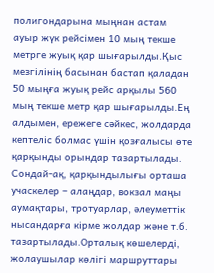полигондарына мыңнан астам ауыр жүк рейсімен 10 мың текше метрге жуық қар шығарылды.Қыс мезгілінің басынан бастап қаладан 50 мыңға жуық рейс арқылы 560 мың текше метр қар шығарылды.Ең алдымен, ережеге сәйкес, жолдарда кептеліс болмас үшін қозғалысы өте қарқынды орындар тазартылады. Сондай-ақ, қарқындылығы орташа учаскелер – алаңдар, вокзал маңы аумақтары, тротуарлар, әлеуметтік нысандарға кірме жолдар және т.б. тазартылады.Орталық көшелерді, жолаушылар көлігі маршруттары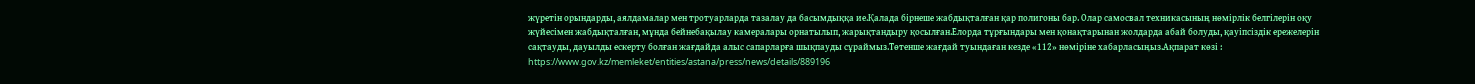жүретін орындарды, аялдамалар мен тротуарларда тазалау да басымдыққа ие.Қалада бірнеше жабдықталған қар полигоны бар. Олар самосвал техникасының нөмірлік белгілерін оқу жүйесімен жабдықталған, мұнда бейнебақылау камералары орнатылып, жарықтандыру қосылған.Елорда тұрғындары мен қонақтарынан жолдарда абай болуды, қауіпсіздік ережелерін сақтауды, дауылды ескерту болған жағдайда алыс сапарларға шықпауды сұраймыз.Төтенше жағдай туындаған кезде «112» нөміріне хабарласыңыз.Ақпарат көзі : https://www.gov.kz/memleket/entities/astana/press/news/details/889196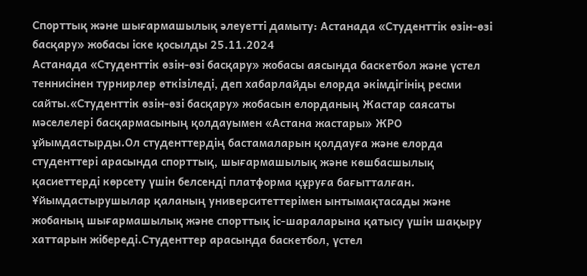Спорттық және шығармашылық әлеуетті дамыту: Астанада «Студенттік өзін-өзі басқару» жобасы іске қосылды 25.11.2024
Астанада «Студенттік өзін-өзі басқару» жобасы аясында баскетбол және үстел теннисінен турнирлер өткізіледі, деп хабарлайды елорда әкімдігінің ресми сайты.«Студенттік өзін-өзі басқару» жобасын елорданың Жастар саясаты мәселелері басқармасының қолдауымен «Астана жастары» ЖРО ұйымдастырды.Ол студенттердің бастамаларын қолдауға және елорда студенттері арасында спорттық, шығармашылық және көшбасшылық қасиеттерді көрсету үшін белсенді платформа құруға бағытталған. Ұйымдастырушылар қаланың университеттерімен ынтымақтасады және жобаның шығармашылық және спорттық іс-шараларына қатысу үшін шақыру хаттарын жібереді.Студенттер арасында баскетбол, үстел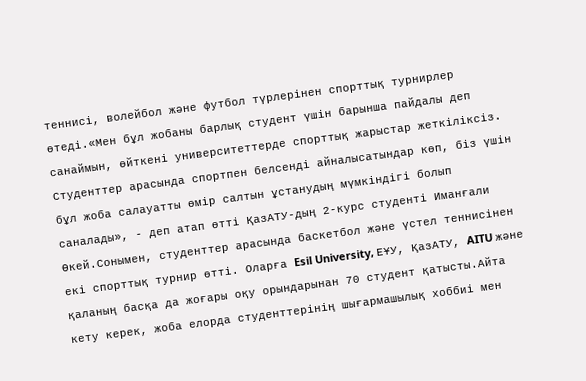теннисі, волейбол және футбол түрлерінен спорттық турнирлер өтеді.«Мен бұл жобаны барлық студент үшін барынша пайдалы деп санаймын, өйткені университеттерде спорттық жарыстар жеткіліксіз. Студенттер арасында спортпен белсенді айналысатындар көп, біз үшін бұл жоба салауатты өмір салтын ұстанудың мүмкіндігі болып саналады», - деп атап өтті ҚазАТУ-дың 2-курс студенті Иманғали Өкей.Сонымен, студенттер арасында баскетбол және үстел теннисінен екі спорттық турнир өтті. Оларға Esil University, ЕҰУ, ҚазАТУ, AITU және қаланың басқа да жоғары оқу орындарынан 70 студент қатысты.Айта кету керек, жоба елорда студенттерінің шығармашылық хоббиі мен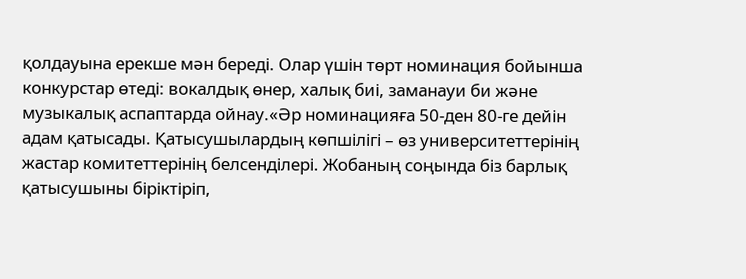қолдауына ерекше мән береді. Олар үшін төрт номинация бойынша конкурстар өтеді: вокалдық өнер, халық биі, заманауи би және музыкалық аспаптарда ойнау.«Әр номинацияға 50-ден 80-ге дейін адам қатысады. Қатысушылардың көпшілігі – өз университеттерінің жастар комитеттерінің белсенділері. Жобаның соңында біз барлық қатысушыны біріктіріп,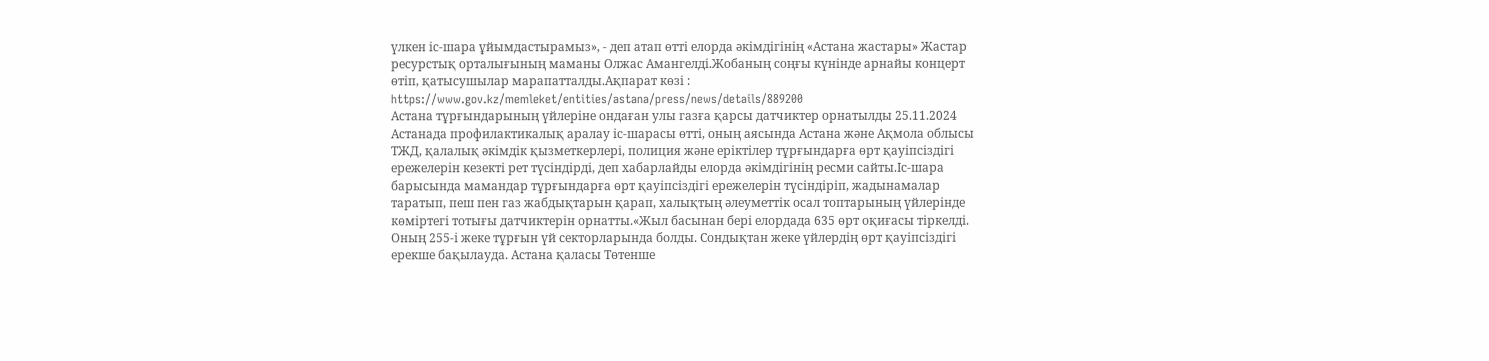үлкен іс-шара ұйымдастырамыз», - деп атап өтті елорда әкімдігінің «Астана жастары» Жастар ресурстық орталығының маманы Олжас Амангелді.Жобаның соңғы күнінде арнайы концерт өтіп, қатысушылар марапатталды.Ақпарат көзі : https://www.gov.kz/memleket/entities/astana/press/news/details/889200
Астана тұрғындарының үйлеріне ондаған улы газға қарсы датчиктер орнатылды 25.11.2024
Астанада профилактикалық аралау іс-шарасы өтті, оның аясында Астана және Ақмола облысы ТЖД, қалалық әкімдік қызметкерлері, полиция және еріктілер тұрғындарға өрт қауіпсіздігі ережелерін кезекті рет түсіндірді, деп хабарлайды елорда әкімдігінің ресми сайты.Іс-шара барысында мамандар тұрғындарға өрт қауіпсіздігі ережелерін түсіндіріп, жадынамалар таратып, пеш пен газ жабдықтарын қарап, халықтың әлеуметтік осал топтарының үйлерінде көміртегі тотығы датчиктерін орнатты.«Жыл басынан бері елордада 635 өрт оқиғасы тіркелді. Оның 255-і жеке тұрғын үй секторларында болды. Сондықтан жеке үйлердің өрт қауіпсіздігі ерекше бақылауда. Астана қаласы Төтенше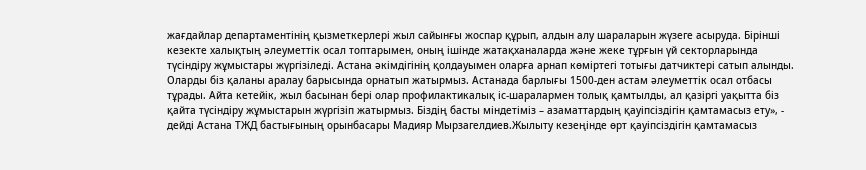жағдайлар департаментінің қызметкерлері жыл сайынғы жоспар құрып, алдын алу шараларын жүзеге асыруда. Бірінші кезекте халықтың әлеуметтік осал топтарымен, оның ішінде жатақханаларда және жеке тұрғын үй секторларында түсіндіру жұмыстары жүргізіледі. Астана әкімдігінің қолдауымен оларға арнап көміртегі тотығы датчиктері сатып алынды. Оларды біз қаланы аралау барысында орнатып жатырмыз. Астанада барлығы 1500-ден астам әлеуметтік осал отбасы тұрады. Айта кетейік, жыл басынан бері олар профилактикалық іс-шаралармен толық қамтылды, ал қазіргі уақытта біз қайта түсіндіру жұмыстарын жүргізіп жатырмыз. Біздің басты міндетіміз – азаматтардың қауіпсіздігін қамтамасыз ету», - дейді Астана ТЖД бастығының орынбасары Мадияр Мырзагелдиев.Жылыту кезеңінде өрт қауіпсіздігін қамтамасыз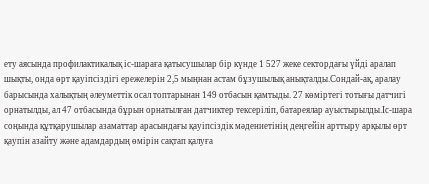ету аясында профилактикалық іс-шараға қатысушылар бір күнде 1 527 жеке сектордағы үйді аралап шықты, онда өрт қауіпсіздігі ережелерін 2,5 мыңнан астам бұзушылық анықталды.Сондай-ақ, аралау барысында халықтың әлеуметтік осал топтарынан 149 отбасын қамтыды. 27 көміртегі тотығы датчигі орнатылды, ал 47 отбасында бұрын орнатылған датчиктер тексеріліп, батареялар ауыстырылды.Іс-шара соңында құтқарушылар азаматтар арасындағы қауіпсіздік мәдениетінің деңгейін арттыру арқылы өрт қаупін азайту және адамдардың өмірін сақтап қалуға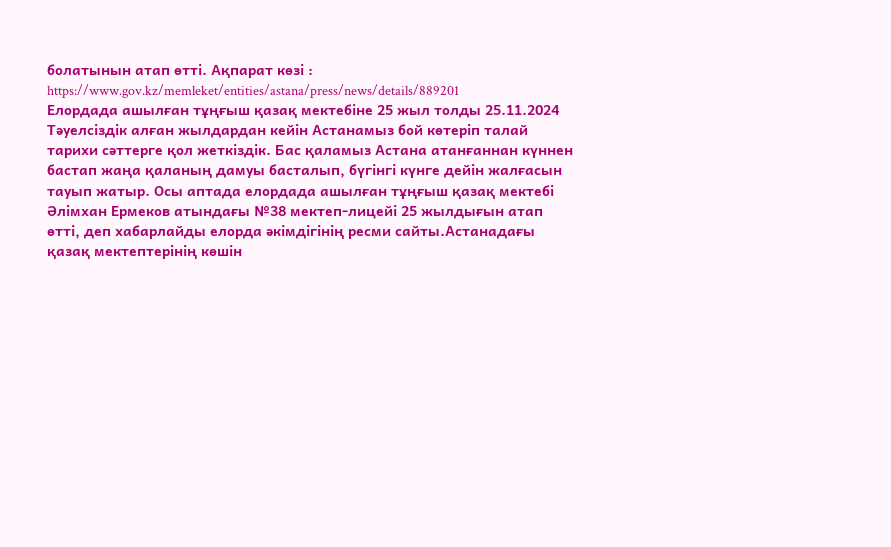болатынын атап өтті. Ақпарат көзі : https://www.gov.kz/memleket/entities/astana/press/news/details/889201
Елордада ашылған тұңғыш қазақ мектебіне 25 жыл толды 25.11.2024
Тәуелсіздік алған жылдардан кейін Астанамыз бой көтеріп талай тарихи сәттерге қол жеткіздік. Бас қаламыз Астана атанғаннан күннен бастап жаңа қаланың дамуы басталып, бүгінгі күнге дейін жалғасын тауып жатыр. Осы аптада елордада ашылған тұңғыш қазақ мектебі Әлімхан Ермеков атындағы №38 мектеп-лицейі 25 жылдығын атап өтті, деп хабарлайды елорда әкімдігінің ресми сайты.Астанадағы қазақ мектептерінің көшін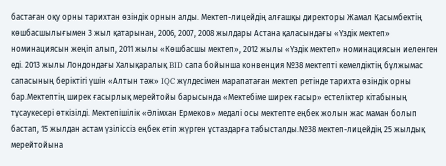бастаған оқу орны тарихтан өзіндік орнын алды. Мектеп-лицейдің алғашқы директоры Жамал Қасымбектің көшбасшылығымен 3 жыл қатарынан, 2006, 2007, 2008 жылдары Астана қаласындағы «Үздік мектеп» номинациясын жеңіп алып, 2011 жылы «Көшбасшы мектеп», 2012 жылы «Үздік мектеп» номинациясын иеленген еді. 2013 жылы Лондондағы Халықаралық BID сапа бойынша конвенция №38 мектепті кемелдіктің бұлжымас сапасының беріктігі үшін «Алтын тәж» IQC жүлдесімен марапатаған мектеп ретінде тарихта өзіндік орны бар.Мектептің ширек ғасырлық мерейтойы барысында «Мектебіме ширек ғасыр» естеліктер кітабының тұсаукесері өткізілді. Мектепішілік «Әлімхан Ермеков» медалі осы мектепте еңбек жолын жас маман болып бастап, 15 жылдан астам үзіліссіз еңбек етіп жүрген ұстаздарға табысталды.№38 мектеп-лицейдің 25 жылдық мерейтойына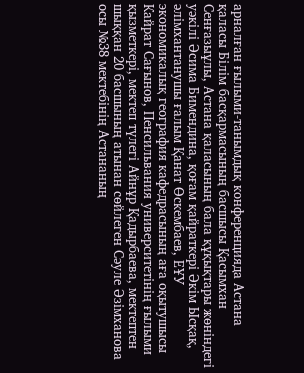арналған ғылыми-танымдық конференцияда Астана қаласы Білім басқармасының басшысы Қасымхан Сенғазыұлы, Астана қаласының бала құқықтары жөніндегі уәкілі Әсима Бимендина, қоғам қайраткері Әкім Ысқақ, әлімхантанушы ғалым Қанат Өскембаев, ЕҰУ экономикалық география кафедрасының аға оқытушысы Кайрат Сағынов, Пенсильвания университетінің ғылыми қызметкері, мектеп түлегі Айнұр Қадырбаева, мектептен шыққан 20 басшының атынан сөйлеген Сәуле Әзімханова осы №38 мектебінің Астананың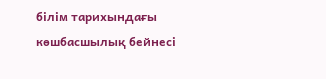білім тарихындағы көшбасшылық бейнесі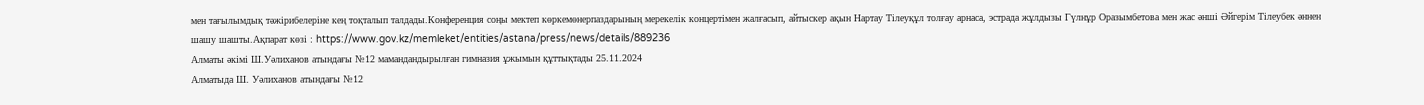мен тағылымдық тәжірибелеріне кең тоқталып талдады.Конференция соңы мектеп көркемөнерпаздарының мерекелік концертімен жалғасып, айтыскер ақын Нартау Тілеуқұл толғау арнаса, эстрада жұлдызы Гүлнұр Оразымбетова мен жас әнші Әйгерім Тілеубек әннен шашу шашты.Ақпарат көзі : https://www.gov.kz/memleket/entities/astana/press/news/details/889236
Алматы әкімі Ш.Уәлиханов атындағы №12 мамандандырылған гимназия ұжымын құттықтады 25.11.2024
Алматыда Ш. Уәлиханов атындағы №12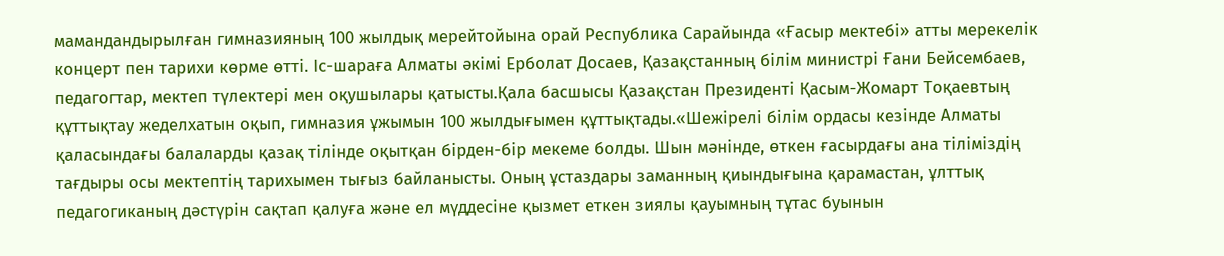мамандандырылған гимназияның 100 жылдық мерейтойына орай Республика Сарайында «Ғасыр мектебі» атты мерекелік концерт пен тарихи көрме өтті. Іс-шараға Алматы әкімі Ерболат Досаев, Қазақстанның білім министрі Ғани Бейсембаев, педагогтар, мектеп түлектері мен оқушылары қатысты.Қала басшысы Қазақстан Президенті Қасым-Жомарт Тоқаевтың құттықтау жеделхатын оқып, гимназия ұжымын 100 жылдығымен құттықтады.«Шежірелі білім ордасы кезінде Алматы қаласындағы балаларды қазақ тілінде оқытқан бірден-бір мекеме болды. Шын мәнінде, өткен ғасырдағы ана тіліміздің тағдыры осы мектептің тарихымен тығыз байланысты. Оның ұстаздары заманның қиындығына қарамастан, ұлттық педагогиканың дәстүрін сақтап қалуға және ел мүддесіне қызмет еткен зиялы қауымның тұтас буынын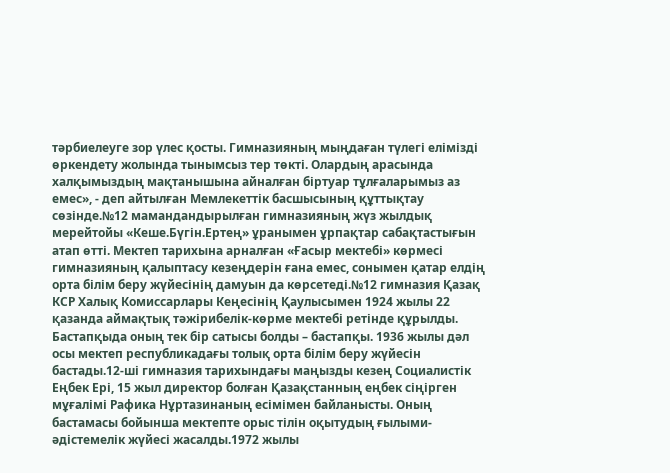тәрбиелеуге зор үлес қосты. Гимназияның мыңдаған түлегі елімізді өркендету жолында тынымсыз тер төкті. Олардың арасында халқымыздың мақтанышына айналған біртуар тұлғаларымыз аз емес», - деп айтылған Мемлекеттік басшысының құттықтау сөзінде.№12 мамандандырылған гимназияның жүз жылдық мерейтойы «Кеше.Бүгін.Ертең» ұранымен ұрпақтар сабақтастығын атап өтті. Мектеп тарихына арналған «Ғасыр мектебі» көрмесі гимназияның қалыптасу кезеңдерін ғана емес, сонымен қатар елдің орта білім беру жүйесінің дамуын да көрсетеді.№12 гимназия Қазақ КСР Халық Комиссарлары Кеңесінің Қаулысымен 1924 жылы 22 қазанда аймақтық тәжірибелік-көрме мектебі ретінде құрылды. Бастапқыда оның тек бір сатысы болды – бастапқы. 1936 жылы дәл осы мектеп республикадағы толық орта білім беру жүйесін бастады.12-ші гимназия тарихындағы маңызды кезең Социалистік Еңбек Ері, 15 жыл директор болған Қазақстанның еңбек сіңірген мұғалімі Рафика Нұртазинаның есімімен байланысты. Оның бастамасы бойынша мектепте орыс тілін оқытудың ғылыми-әдістемелік жүйесі жасалды.1972 жылы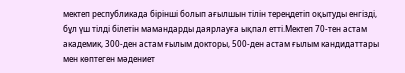мектеп республикада бірінші болып ағылшын тілін тереңдетіп оқытуды енгізді, бұл үш тілді білетін мамандарды даярлауға ықпал етті.Мектеп 70-тен астам академик, 300-ден астам ғылым докторы, 500-ден астам ғылым кандидаттары мен көптеген мәдениет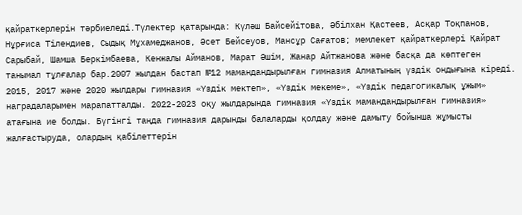қайраткерлерін тәрбиеледі.Түлектер қатарында: Күләш Байсейітова, Әбілхан Қастеев, Асқар Тоқпанов, Нұрғиса Тілендиев, Сыдық Мұхамеджанов, Әсет Бейсеуов, Мансұр Сағатов; мемлекет қайраткерлері Қайрат Сарыбай, Шамша Беркімбаева, Кенжалы Айманов, Марат Әшім, Жанар Айтжанова және басқа да көптеген танымал тұлғалар бар.2007 жылдан бастап №12 мамандандырылған гимназия Алматының үздік ондығына кіреді. 2015, 2017 және 2020 жылдары гимназия «Үздік мектеп», «Үздік мекеме», «Үздік педагогикалық ұжым» наградаларымен марапатталды. 2022-2023 оқу жылдарында гимназия «Үздік мамандандырылған гимназия» атағына ие болды. Бүгінгі таңда гимназия дарынды балаларды қолдау және дамыту бойынша жұмысты жалғастыруда, олардың қабілеттерін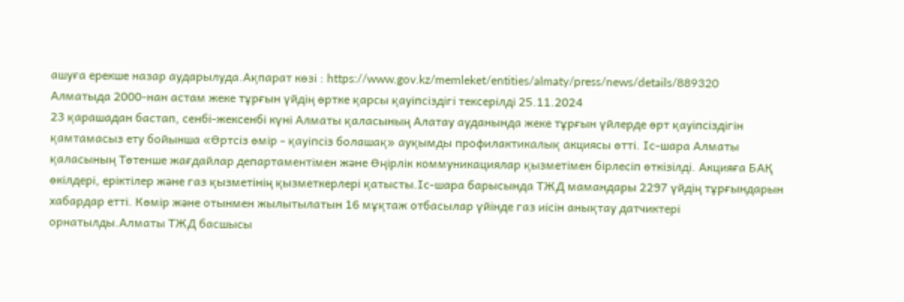ашуға ерекше назар аударылуда.Ақпарат көзі : https://www.gov.kz/memleket/entities/almaty/press/news/details/889320
Алматыда 2000-нан астам жеке тұрғын үйдің өртке қарсы қауіпсіздігі тексерілді 25.11.2024
23 қарашадан бастап, сенбі-жексенбі күні Алматы қаласының Алатау ауданында жеке тұрғын үйлерде өрт қауіпсіздігін қамтамасыз ету бойынша «Өртсіз өмір - қауіпсіз болашақ» ауқымды профилактикалық акциясы өтті. Іс-шара Алматы қаласының Төтенше жағдайлар департаментімен және Өңірлік коммуникациялар қызметімен бірлесіп өткізілді. Акцияға БАҚ өкілдері, еріктілер және газ қызметінің қызметкерлері қатысты.Іс-шара барысында ТЖД мамандары 2297 үйдің тұрғындарын хабардар етті. Көмір және отынмен жылытылатын 16 мұқтаж отбасылар үйінде газ иісін анықтау датчиктері орнатылды.Алматы ТЖД басшысы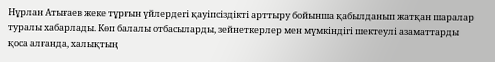Нұрлан Атығаев жеке тұрғын үйлердегі қауіпсіздікті арттыру бойынша қабылданып жатқан шаралар туралы хабарлады. Көп балалы отбасыларды, зейнеткерлер мен мүмкіндігі шектеулі азаматтарды қоса алғанда, халықтың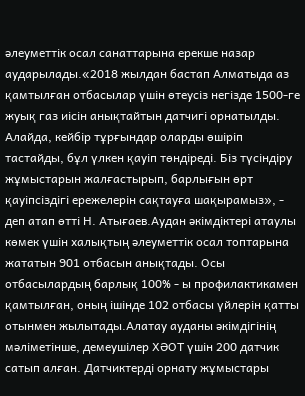әлеуметтік осал санаттарына ерекше назар аударылады.«2018 жылдан бастап Алматыда аз қамтылған отбасылар үшін өтеусіз негізде 1500-ге жуық газ иісін анықтайтын датчигі орнатылды. Алайда, кейбір тұрғындар оларды өшіріп тастайды, бұл үлкен қауіп төндіреді. Біз түсіндіру жұмыстарын жалғастырып, барлығын өрт қауіпсіздігі ережелерін сақтауға шақырамыз», - деп атап өтті Н. Атығаев.Аудан әкімдіктері атаулы көмек үшін халықтың әлеуметтік осал топтарына жататын 901 отбасын анықтады. Осы отбасылардың барлық 100% - ы профилактикамен қамтылған, оның ішінде 102 отбасы үйлерін қатты отынмен жылытады.Алатау ауданы әкімдігінің мәліметінше, демеушілер ХӘОТ үшін 200 датчик сатып алған. Датчиктерді орнату жұмыстары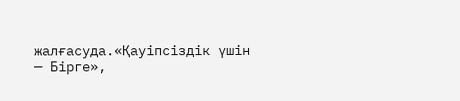жалғасуда.«Қауіпсіздік үшін — Бірге»,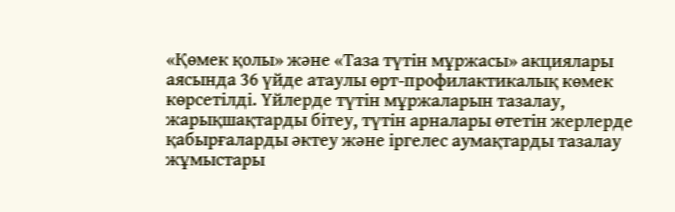«Қөмек қолы» және «Таза түтін мұржасы» акциялары аясында 36 үйде атаулы өрт-профилактикалық көмек көрсетілді. Үйлерде түтін мұржаларын тазалау, жарықшақтарды бітеу, түтін арналары өтетін жерлерде қабырғаларды әктеу және іргелес аумақтарды тазалау жұмыстары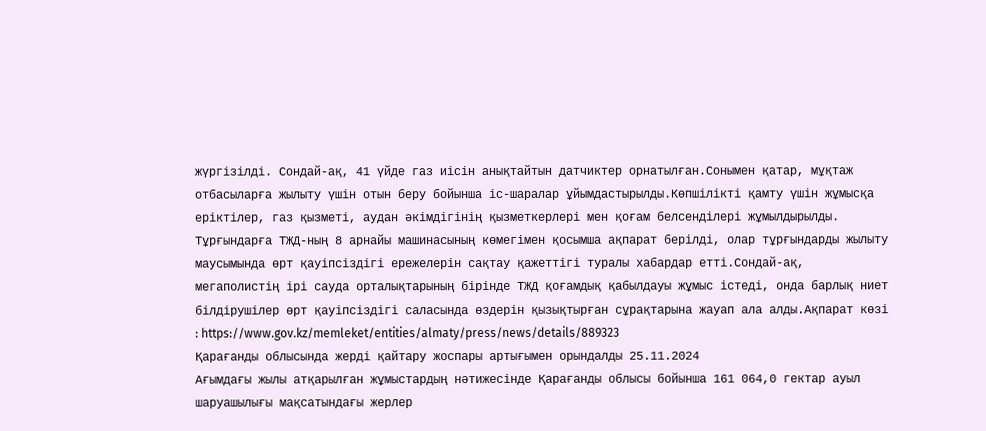жүргізілді. Сондай-ақ, 41 үйде газ иісін анықтайтын датчиктер орнатылған.Сонымен қатар, мұқтаж отбасыларға жылыту үшін отын беру бойынша іс-шаралар ұйымдастырылды.Көпшілікті қамту үшін жұмысқа еріктілер, газ қызметі, аудан әкімдігінің қызметкерлері мен қоғам белсенділері жұмылдырылды. Тұрғындарға ТЖД-ның 8 арнайы машинасының көмегімен қосымша ақпарат берілді, олар тұрғындарды жылыту маусымында өрт қауіпсіздігі ережелерін сақтау қажеттігі туралы хабардар етті.Сондай-ақ, мегаполистің ірі сауда орталықтарының бірінде ТЖД қоғамдық қабылдауы жұмыс істеді, онда барлық ниет білдірушілер өрт қауіпсіздігі саласында өздерін қызықтырған сұрақтарына жауап ала алды.Ақпарат көзі : https://www.gov.kz/memleket/entities/almaty/press/news/details/889323
Қарағанды облысында жерді қайтару жоспары артығымен орындалды 25.11.2024
Ағымдағы жылы атқарылған жұмыстардың нәтижесінде Қарағанды облысы бойынша 161 064,0 гектар ауыл шаруашылығы мақсатындағы жерлер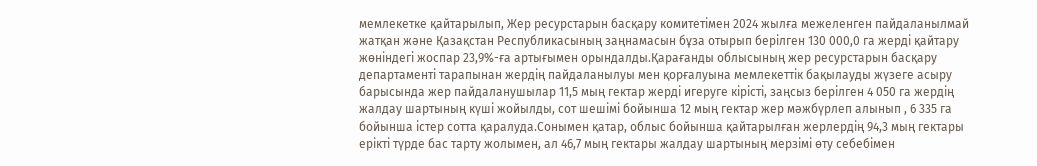мемлекетке қайтарылып, Жер ресурстарын басқару комитетімен 2024 жылға межеленген пайдаланылмай жатқан және Қазақстан Республикасының заңнамасын бұза отырып берілген 130 000,0 га жерді қайтару жөніндегі жоспар 23,9%-ға артығымен орындалды.Қарағанды облысының жер ресурстарын басқару департаменті тарапынан жердің пайдаланылуы мен қорғалуына мемлекеттік бақылауды жүзеге асыру барысында жер пайдаланушылар 11,5 мың гектар жерді игеруге кірісті, заңсыз берілген 4 050 га жердің жалдау шартының күші жойылды, сот шешімі бойынша 12 мың гектар жер мәжбүрлеп алынып , 6 335 га бойынша істер сотта қаралуда.Сонымен қатар, облыс бойынша қайтарылған жерлердің 94,3 мың гектары ерікті түрде бас тарту жолымен, ал 46,7 мың гектары жалдау шартының мерзімі өту себебімен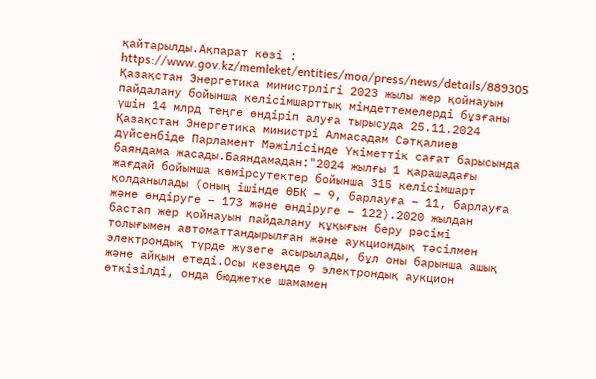қайтарылды.Ақпарат көзі : https://www.gov.kz/memleket/entities/moa/press/news/details/889305
Қазақстан Энергетика министрлігі 2023 жылы жер қойнауын пайдалану бойынша келісімшарттық міндеттемелерді бұзғаны үшін 14 млрд теңге өндіріп алуға тырысуда 25.11.2024
Қазақстан Энергетика министрі Алмасадам Сәтқалиев дүйсенбіде Парламент Мәжілісінде Үкіметтік сағат барысында баяндама жасады.Баяндамадан:"2024 жылғы 1 қарашадағы жағдай бойынша көмірсутектер бойынша 315 келісімшарт қолданылады (оның ішінде ӨБК – 9, барлауға – 11, барлауға және өндіруге – 173 және өндіруге – 122).2020 жылдан бастап жер қойнауын пайдалану құқығын беру рәсімі толығымен автоматтандырылған және аукциондық тәсілмен электрондық түрде жүзеге асырылады, бұл оны барынша ашық және айқын етеді.Осы кезеңде 9 электрондық аукцион өткізілді, онда бюджетке шамамен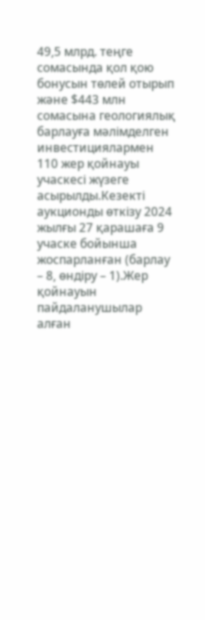49,5 млрд. теңге сомасында қол қою бонусын төлей отырып және $443 млн сомасына геологиялық барлауға мәлімделген инвестициялармен 110 жер қойнауы учаскесі жүзеге асырылды.Кезекті аукционды өткізу 2024 жылғы 27 қарашаға 9 учаске бойынша жоспарланған (барлау – 8, өндіру – 1).Жер қойнауын пайдаланушылар алған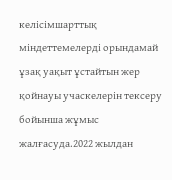келісімшарттық міндеттемелерді орындамай ұзақ уақыт ұстайтын жер қойнауы учаскелерін тексеру бойынша жұмыс жалғасуда.2022 жылдан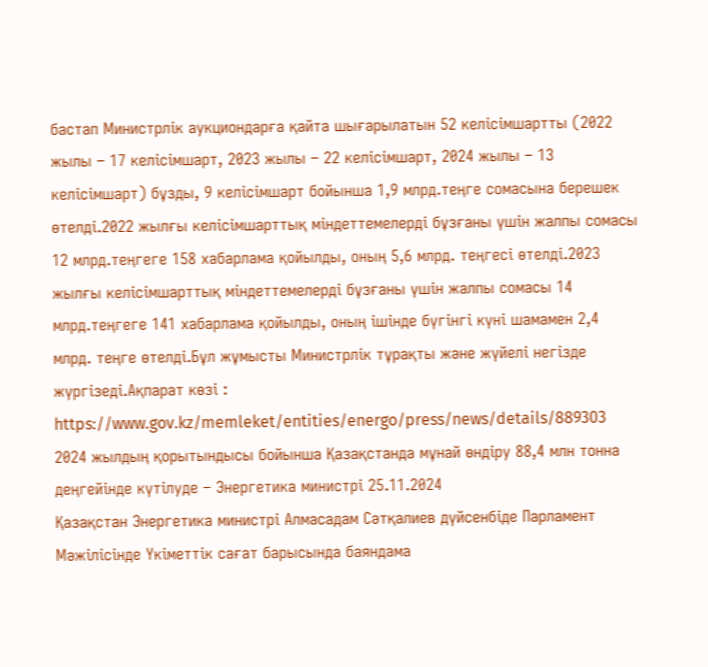бастап Министрлік аукциондарға қайта шығарылатын 52 келісімшартты (2022 жылы – 17 келісімшарт, 2023 жылы – 22 келісімшарт, 2024 жылы – 13 келісімшарт) бұзды, 9 келісімшарт бойынша 1,9 млрд.теңге сомасына берешек өтелді.2022 жылғы келісімшарттық міндеттемелерді бұзғаны үшін жалпы сомасы 12 млрд.теңгеге 158 хабарлама қойылды, оның 5,6 млрд. теңгесі өтелді.2023 жылғы келісімшарттық міндеттемелерді бұзғаны үшін жалпы сомасы 14 млрд.теңгеге 141 хабарлама қойылды, оның ішінде бүгінгі күні шамамен 2,4 млрд. теңге өтелді.Бұл жұмысты Министрлік тұрақты және жүйелі негізде жүргізеді.Ақпарат көзі : https://www.gov.kz/memleket/entities/energo/press/news/details/889303
2024 жылдың қорытындысы бойынша Қазақстанда мұнай өндіру 88,4 млн тонна деңгейінде күтілуде – Энергетика министрі 25.11.2024
Қазақстан Энергетика министрі Алмасадам Сәтқалиев дүйсенбіде Парламент Мәжілісінде Үкіметтік сағат барысында баяндама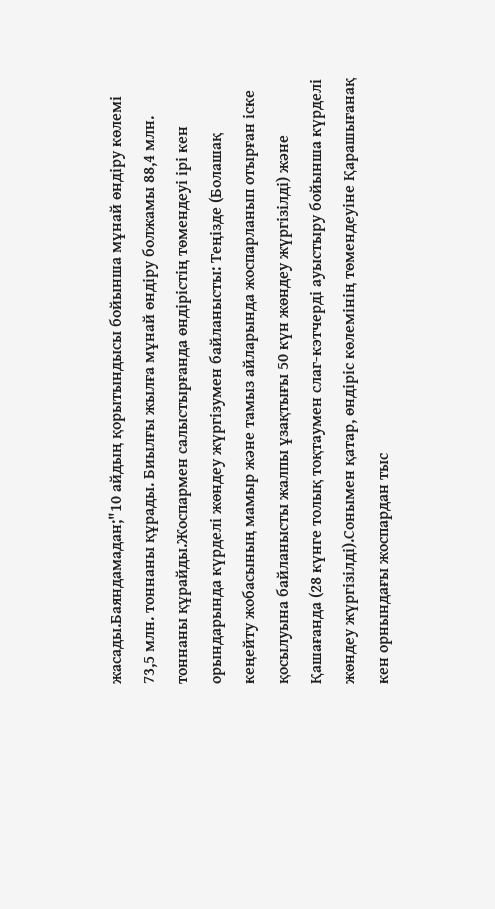жасады.Баяндамадан;"10 айдың қорытындысы бойынша мұнай өндіру көлемі 73,5 млн. тоннаны құрады. Биылғы жылға мұнай өндіру болжамы 88,4 млн. тоннаны құрайды.Жоспармен салыстырғанда өндірістің төмендеуі ірі кен орындарында күрделі жөндеу жүргізумен байланысты: Теңізде (Болашақ кеңейту жобасының мамыр және тамыз айларында жоспарланып отырған іске қосылуына байланысты жалпы ұзақтығы 50 күн жөндеу жүргізілді) және Қашағанда (28 күнге толық тоқтаумен слаг-кэтчерді ауыстыру бойынша күрделі жөндеу жүргізілді).Сонымен қатар, өндіріс көлемінің төмендеуіне Қарашығанақ кен орнындағы жоспардан тыс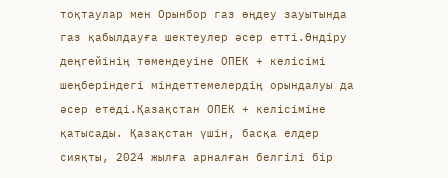тоқтаулар мен Орынбор газ өңдеу зауытында газ қабылдауға шектеулер әсер етті.Өндіру деңгейінің төмендеуіне ОПЕК + келісімі шеңберіндегі міндеттемелердің орындалуы да әсер етеді.Қазақстан ОПЕК + келісіміне қатысады. Қазақстан үшін, басқа елдер сияқты, 2024 жылға арналған белгілі бір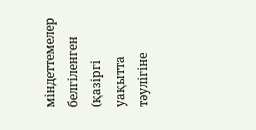міндеттемелер белгіленген (қазіргі уақытта тәулігіне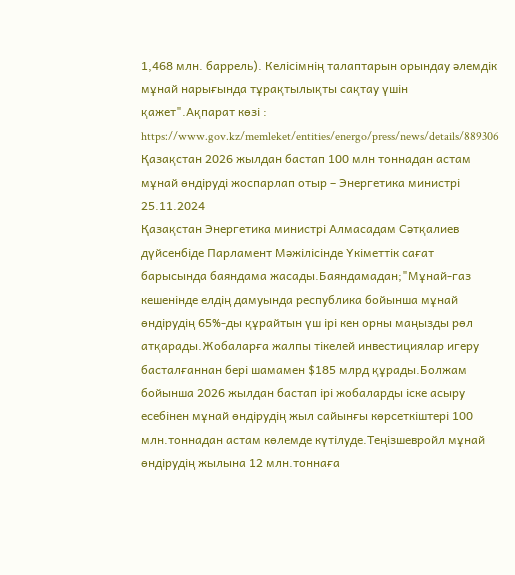1,468 млн. баррель). Келісімнің талаптарын орындау әлемдік мұнай нарығында тұрақтылықты сақтау үшін қажет".Ақпарат көзі : https://www.gov.kz/memleket/entities/energo/press/news/details/889306
Қазақстан 2026 жылдан бастап 100 млн тоннадан астам мұнай өндіруді жоспарлап отыр – Энергетика министрі 25.11.2024
Қазақстан Энергетика министрі Алмасадам Сәтқалиев дүйсенбіде Парламент Мәжілісінде Үкіметтік сағат барысында баяндама жасады.Баяндамадан;"Мұнай-газ кешенінде елдің дамуында республика бойынша мұнай өндірудің 65%-ды құрайтын үш ірі кен орны маңызды рөл атқарады.Жобаларға жалпы тікелей инвестициялар игеру басталғаннан бері шамамен $185 млрд құрады.Болжам бойынша 2026 жылдан бастап ірі жобаларды іске асыру есебінен мұнай өндірудің жыл сайынғы көрсеткіштері 100 млн.тоннадан астам көлемде күтілуде.Теңізшевройл мұнай өндірудің жылына 12 млн.тоннаға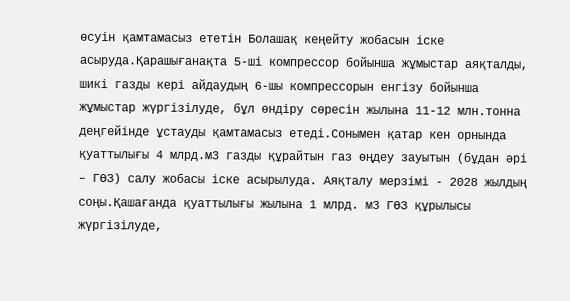өсуін қамтамасыз ететін Болашақ кеңейту жобасын іске асыруда.Қарашығанақта 5-ші компрессор бойынша жұмыстар аяқталды, шикі газды кері айдаудың 6-шы компрессорын енгізу бойынша жұмыстар жүргізілуде, бұл өндіру сөресін жылына 11-12 млн.тонна деңгейінде ұстауды қамтамасыз етеді.Сонымен қатар кен орнында қуаттылығы 4 млрд.м3 газды құрайтын газ өңдеу зауытын (бұдан әрі – ГӨЗ) салу жобасы іске асырылуда. Аяқталу мерзімі - 2028 жылдың соңы.Қашағанда қуаттылығы жылына 1 млрд. м3 ГӨЗ құрылысы жүргізілуде,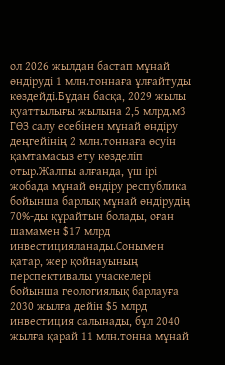ол 2026 жылдан бастап мұнай өндіруді 1 млн.тоннаға ұлғайтуды көздейді.Бұдан басқа, 2029 жылы қуаттылығы жылына 2,5 млрд.м3 ГӨЗ салу есебінен мұнай өндіру деңгейінің 2 млн.тоннаға өсуін қамтамасыз ету көзделіп отыр.Жалпы алғанда, үш ірі жобада мұнай өндіру республика бойынша барлық мұнай өндірудің 70%-ды құрайтын болады, оған шамамен $17 млрд инвестицияланады.Сонымен қатар, жер қойнауының перспективалы учаскелері бойынша геологиялық барлауға 2030 жылға дейін $5 млрд инвестиция салынады, бұл 2040 жылға қарай 11 млн.тонна мұнай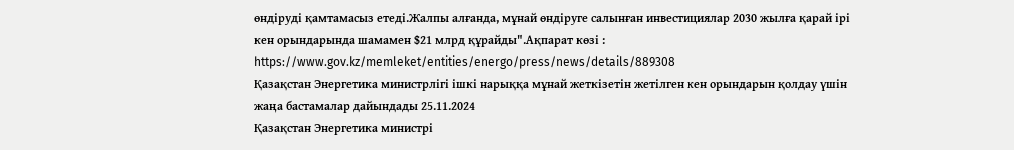өндіруді қамтамасыз етеді.Жалпы алғанда, мұнай өндіруге салынған инвестициялар 2030 жылға қарай ірі кен орындарында шамамен $21 млрд құрайды".Ақпарат көзі : https://www.gov.kz/memleket/entities/energo/press/news/details/889308
Қазақстан Энергетика министрлігі ішкі нарыққа мұнай жеткізетін жетілген кен орындарын қолдау үшін жаңа бастамалар дайындады 25.11.2024
Қазақстан Энергетика министрі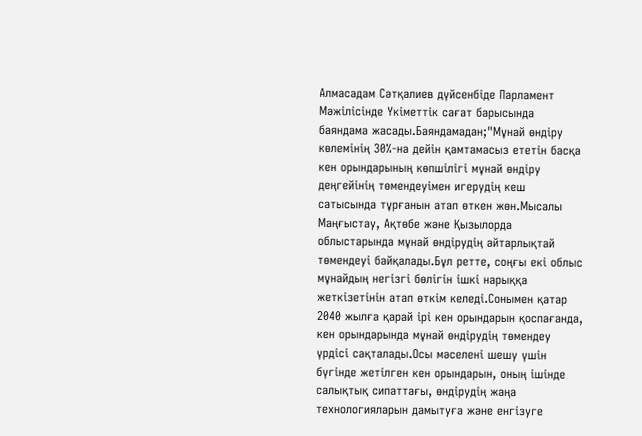Алмасадам Сәтқалиев дүйсенбіде Парламент Мәжілісінде Үкіметтік сағат барысында баяндама жасады.Баяндамадан;"Мұнай өндіру көлемінің 30%-на дейін қамтамасыз ететін басқа кен орындарының көпшілігі мұнай өндіру деңгейінің төмендеуімен игерудің кеш сатысында тұрғанын атап өткен жөн.Мысалы Маңғыстау, Ақтөбе және Қызылорда облыстарында мұнай өндірудің айтарлықтай төмендеуі байқалады.Бұл ретте, соңғы екі облыс мұнайдың негізгі бөлігін ішкі нарыққа жеткізетінін атап өткім келеді.Сонымен қатар 2040 жылға қарай ірі кен орындарын қоспағанда, кен орындарында мұнай өндірудің төмендеу үрдісі сақталады.Осы мәселені шешу үшін бүгінде жетілген кен орындарын, оның ішінде салықтық сипаттағы, өндірудің жаңа технологияларын дамытуға және енгізуге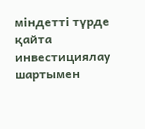міндетті түрде қайта инвестициялау шартымен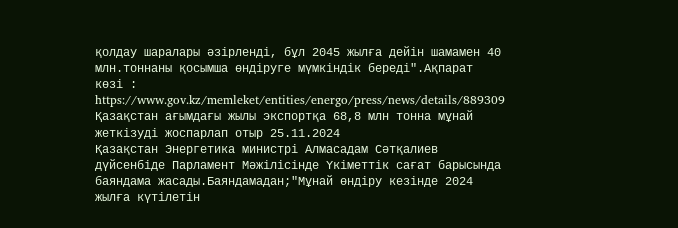қолдау шаралары әзірленді, бұл 2045 жылға дейін шамамен 40 млн.тоннаны қосымша өндіруге мүмкіндік береді".Ақпарат көзі : https://www.gov.kz/memleket/entities/energo/press/news/details/889309
Қазақстан ағымдағы жылы экспортқа 68,8 млн тонна мұнай жеткізуді жоспарлап отыр 25.11.2024
Қазақстан Энергетика министрі Алмасадам Сәтқалиев дүйсенбіде Парламент Мәжілісінде Үкіметтік сағат барысында баяндама жасады.Баяндамадан;"Мұнай өндіру кезінде 2024 жылға күтілетін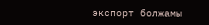экспорт болжамы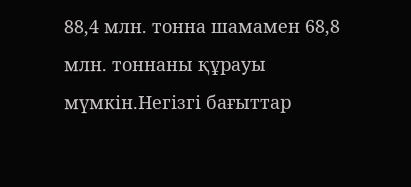88,4 млн. тонна шамамен 68,8 млн. тоннаны құрауы мүмкін.Негізгі бағыттар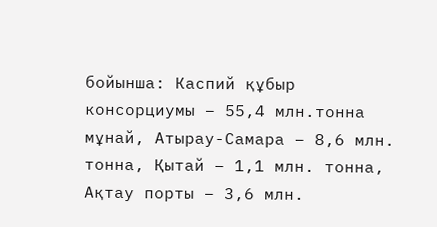бойынша: Каспий құбыр консорциумы – 55,4 млн.тонна мұнай, Атырау-Самара – 8,6 млн. тонна, Қытай – 1,1 млн. тонна, Ақтау порты – 3,6 млн.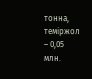тонна, теміржол – 0,05 млн.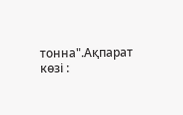тонна".Ақпарат көзі :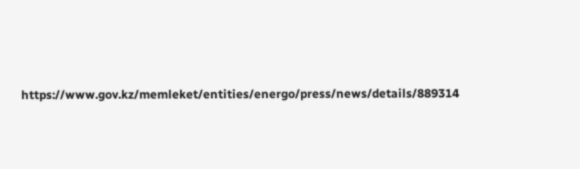https://www.gov.kz/memleket/entities/energo/press/news/details/889314